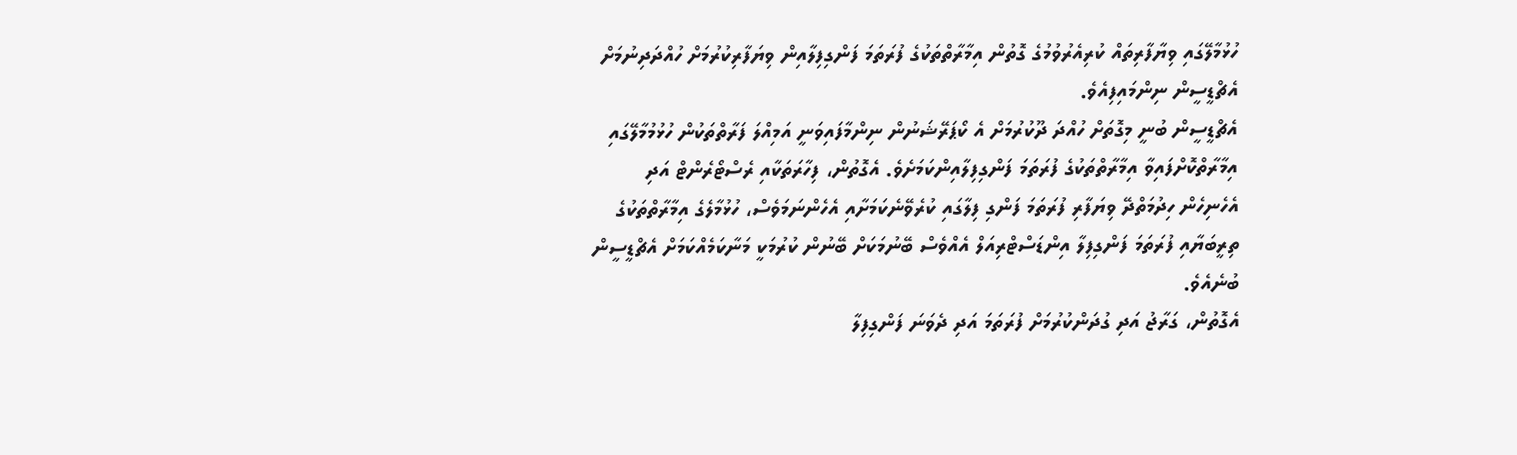ހުޅުމާލޭގައި ވިޔާފާރިތައް ކުރިއެރުވުމުގެ ގޮތުން އިމާރާތްތަކުގެ ފުރަތަމަ ފަންގިފިލާއިން ވިޔަފާރިކުރުމަށް ހުއްދަދިނުމަށް އެޗްޑީސީން ނިންމައިފިއެވެ.
އެޗްޑީސީން ބުނީ މިގޮތަށް ހުއްދަ ދޫކުރުމަށް އެ ކޯޕަރޭޝަނުން ނިންމާފައިވަނީ އަމިއްލަ ފަރާތްތަކުން ހުޅުމުމާލޭގައި އިމާރާތްކޮށްފައިވާ އިމާރާތްތަކުގެ ފުރަތަމަ ފަންގިފިލާއިންކަމަށެވެ. އެގޮތުން، ފިހާރަތަކާއި ރެސްޓޯރެންޓް އަދި އެހެނިހެން ހިދުމަތްދޭ ވިޔަފާރި ފުރަތަމަ ފަންގި ފިލާގައި ކުރެވޭނެކަމަށާއި އެހެންނަމަވެސް، ހުޅުމާލެގެ އިމާރާތްތަކުގެ ތިރީބަޔާއި ފުރަތަމަ ފަންގިފިލާ އިންޑަސްޓްރިއަލް އެއްވެސް ބޭނުމަކަށް ބޭނުން ކުރުމަކީ މަނާކަމެއްކަމަށް އެޗްޑީސީން ބުނެއެވެ.
އެގޮތުން، ގަރާޖު އަދި ގުދަންކުރުމަށް ފުރަތަމަ އަދި ދެވަނަ ފަންގިފިލާ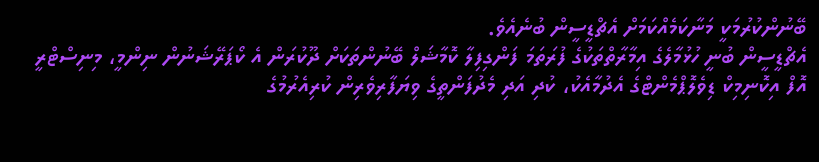ބޭނުންކުރުމަކީ މަނާކަމެއްކަމަށް އެޗްޑީސީން ބުނެއެވެ.
އެޗްޑީސީން ބުނީ ހުޅުމާލެގެ އިމާރާތްތަކުގެ ފުރަތަމަ ފަންގިފިލާ ކޮމާޝަލް ބޭނުންތަކަށް ދޫކުރަން އެ ކޯޕަރޭޝަނުން ނިންމީ، މިނިސްޓްރީ އޮފް އިކޮނިމިކް ޑިވެލޮޕްމެންޓްގެ އެދުމާއެކު، ކުދި އަދި މެދުފަންތީގެ ވިޔަފާރިވެރިން ކުރިއެރުމުގެ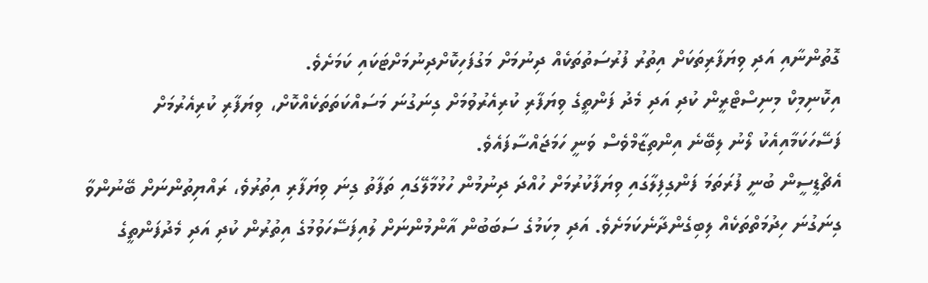ގޮތުންނާއި އަދި ވިޔަފާރިތަކަށް އިތުރު ފުރުސަތުތަކެއް ދިނުމަށް މަގުފަހިކޮށްދިނުމަށްޓަކައި ކަމަށެވެ.
އިކޮނިމިކް މިނިސްޓްރީން ކުދި އަދި މެދު ފަންތީގެ ވިޔަފާރި ކުރިއެރުވުމަށް ގިނަގުނަ މަސައްކަތަތަކެއްކޮށް، ވިޔަފާރި ކުރިއެރުމަށް ފަސޭހަކަމާއިއެކު ލޯނު ލިބޭނެ އިންތިޒާމްވެސް ވަނީ ހަމަޖައްސާފައެވެ.
އެޗްޑީސީން ބުނީ ފުރަތަމަ ފަންގިފިލާގައި ވިޔަފާކުރުމަށް ހުއްދަ ދިނުމުން ހުޅުމާލޭގައި ތަފާތު ގިނަ ވިޔަފާރި އިތުރުވެ، ރައްޔިތުންނަށް ބޭނުންވާ ގިނަގުނަ ހިދުމަތްތަކެއް ލިބިގެންދާނެކަމަށެވެ. އަދި މިކަމުގެ ސަބަބުން އާންމުންނަށް ލުއިފަސޭހަވުމުގެ އިތުރުން ކުދި އަދި މެދުފަންތީގެ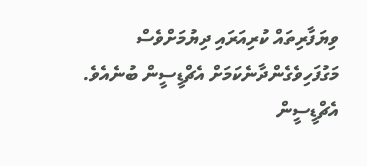ވިޔަފާރިތައް ކުރިއަރައި ދިޔުމަށްވެސް މަގުފަހިވެގެންދާނެކަމަށް އެޗްޑީސީން ބުނެއެވެ.
އެޗްޑީސީން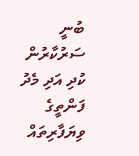ބުނީ ސަރުކާރުން ކުދި އަދި މެދު ފަންތީގެ ވިޔަފާރިތައް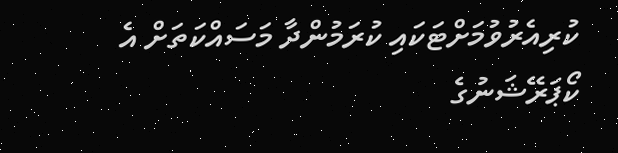ކުރިއެރުވުމަށްޓަކައި ކުރަމުންދާ މަސައްކަތަށް އެ ކޯޕަރޭޝަނުގެ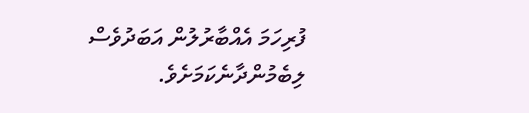ފުރިހަމަ އެއްބާރުލުން އަބަދުވެސް ލިބެމުންދާނެކަމަށެވެ.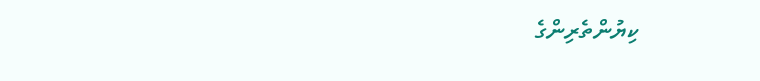ކިޔުންތެރިންގެ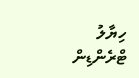ހިޔާލު
ޓްރެންޑިން